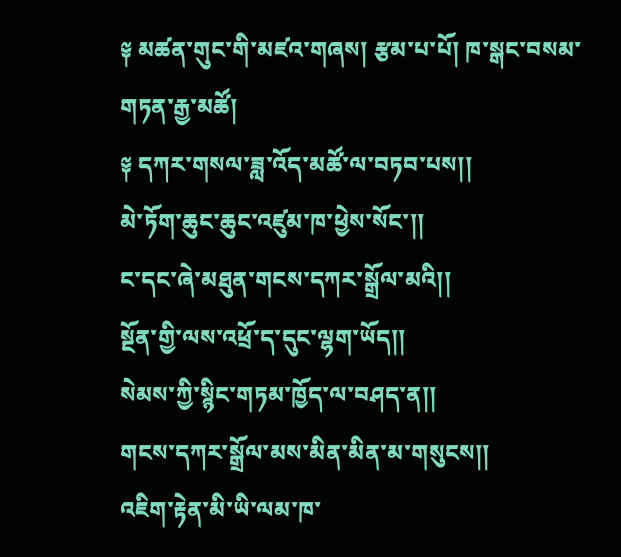༈ མཚན་གུང་གི་མཛའ་གཞས། རྩམ་པ་པོ། ཁ་སྒང་བསམ་གཏན་རྒྱ་མཚོ།
༈ དཀར་གསལ་ཟླ་འོད་མཚོ་ལ་བཏབ་པས།།
མེ་ཏོག་ཆུང་ཆུང་འཛུམ་ཁ་ཕྱེས་སོང་།།
ང་དང་ཞེ་མཐུན་གངས་དཀར་སྒྲོལ་མའི།།
སྔོན་གྱི་ལས་འཕྲོ་ད་དུང་ལྷག་ཡོད།།
སེམས་ཀྱི་སྙིང་གཏམ་ཁྱོད་ལ་བཤད་ན།།
གངས་དཀར་སྒྲོལ་མས་མིན་མིན་མ་གསུངས།།
འཇིག་རྟེན་མི་ཡི་ལམ་ཁ་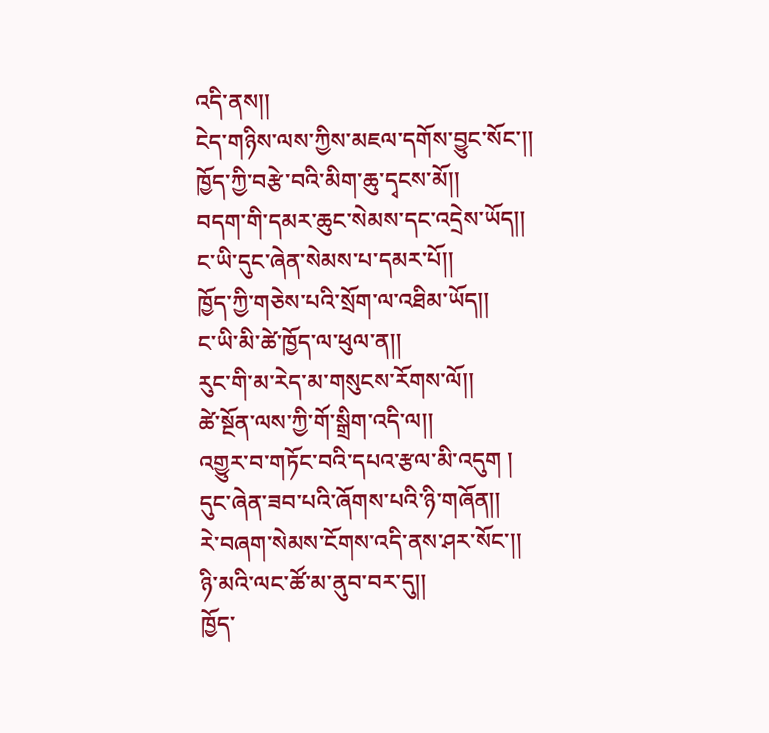འདི་ནས།།
ངེད་གཉིས་ལས་ཀྱིས་མཇལ་དགོས་བྱུང་སོང་།།
ཁྱོད་ཀྱི་བརྩེ་བའི་མིག་ཆུ་དྭངས་མོ།།
བདག་གི་དམར་ཆུང་སེམས་དང་འདྲེས་ཡོད།།
ང་ཡི་དུང་ཞེན་སེམས་པ་དམར་པོ།།
ཁྱོད་ཀྱི་གཅེས་པའི་སྲོག་ལ་འཐིམ་ཡོད།།
ང་ཡི་མི་ཚེ་ཁྱོད་ལ་ཕུལ་ན།།
རུང་གི་མ་རེད་མ་གསུངས་རོགས་ལོ།།
ཚེ་སྔོན་ལས་ཀྱི་གོ་སྒྲིག་འདི་ལ།།
འགྱུར་བ་གཏོང་བའི་དཔའ་རྩལ་མི་འདུག །
དུང་ཞེན་ཟབ་པའི་ཞོགས་པའི་ཉི་གཞོན།།
རེ་བཞག་སེམས་ངོགས་འདི་ནས་ཤར་སོང་།།
ཉི་མའི་ལང་ཚོ་མ་ནུབ་བར་དུ།།
ཁྱོད་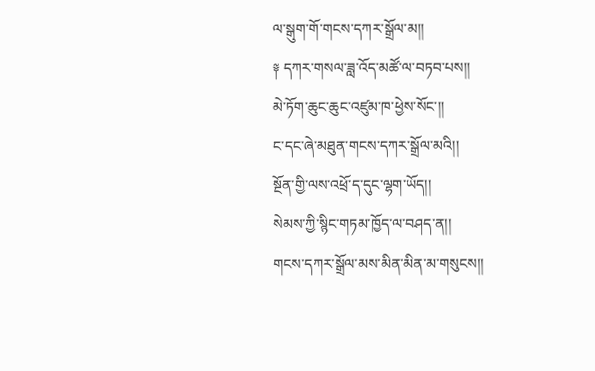ལ་སྒུག་གོ་གངས་དཀར་སྒྲོལ་མ།།
༈ དཀར་གསལ་ཟླ་འོད་མཚོ་ལ་བཏབ་པས།།
མེ་ཏོག་ཆུང་ཆུང་འཛུམ་ཁ་ཕྱེས་སོང་།།
ང་དང་ཞེ་མཐུན་གངས་དཀར་སྒྲོལ་མའི།།
སྔོན་གྱི་ལས་འཕྲོ་ད་དུང་ལྷག་ཡོད།།
སེམས་ཀྱི་སྙིང་གཏམ་ཁྱོད་ལ་བཤད་ན།།
གངས་དཀར་སྒྲོལ་མས་མིན་མིན་མ་གསུངས།།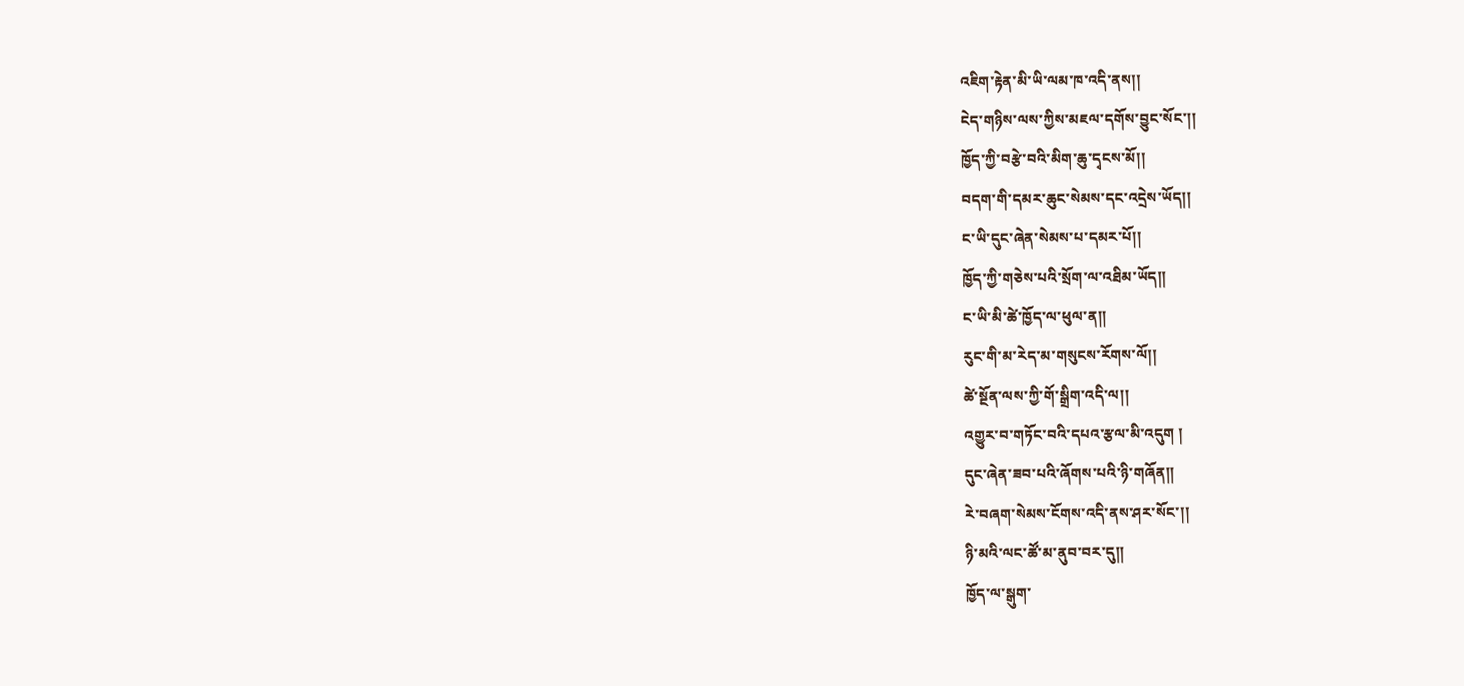འཇིག་རྟེན་མི་ཡི་ལམ་ཁ་འདི་ནས།།
ངེད་གཉིས་ལས་ཀྱིས་མཇལ་དགོས་བྱུང་སོང་།།
ཁྱོད་ཀྱི་བརྩེ་བའི་མིག་ཆུ་དྭངས་མོ།།
བདག་གི་དམར་ཆུང་སེམས་དང་འདྲེས་ཡོད།།
ང་ཡི་དུང་ཞེན་སེམས་པ་དམར་པོ།།
ཁྱོད་ཀྱི་གཅེས་པའི་སྲོག་ལ་འཐིམ་ཡོད།།
ང་ཡི་མི་ཚེ་ཁྱོད་ལ་ཕུལ་ན།།
རུང་གི་མ་རེད་མ་གསུངས་རོགས་ལོ།།
ཚེ་སྔོན་ལས་ཀྱི་གོ་སྒྲིག་འདི་ལ།།
འགྱུར་བ་གཏོང་བའི་དཔའ་རྩལ་མི་འདུག །
དུང་ཞེན་ཟབ་པའི་ཞོགས་པའི་ཉི་གཞོན།།
རེ་བཞག་སེམས་ངོགས་འདི་ནས་ཤར་སོང་།།
ཉི་མའི་ལང་ཚོ་མ་ནུབ་བར་དུ།།
ཁྱོད་ལ་སྒུག་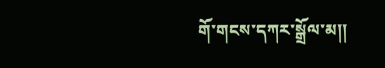གོ་གངས་དཀར་སྒྲོལ་མ།།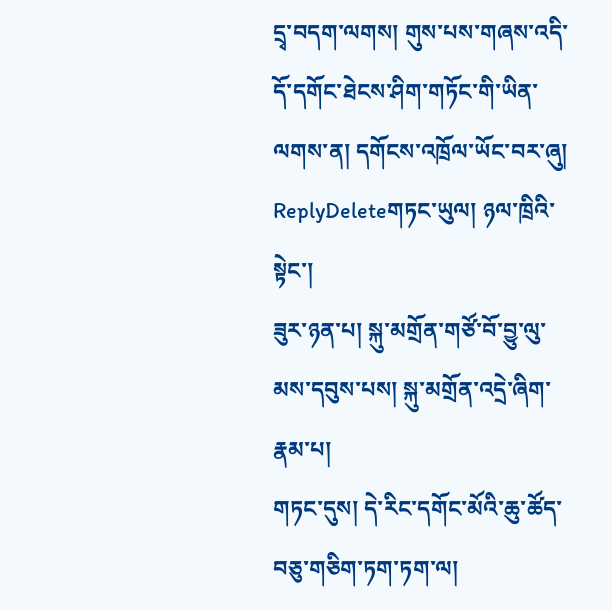དྲྭ་བདག་ལགས། གུས་པས་གཞས་འདི་དོ་དགོང་ཐེངས་ཤིག་གཏོང་གི་ཡིན་ལགས་ན། དགོངས་འཁྲོལ་ཡོང་བར་ཞུ།
ReplyDeleteགཏང་ཡུལ། ཉལ་ཁྲིའི་སྟེང་།
ཟུར་ཉན་པ། སྐུ་མགྲོན་གཙོ་བོ་བྱུ་ལུ་མས་དབུས་པས། སྐུ་མགྲོན་འདྲེ་ཞིག་རྣམ་པ།
གཏང་དུས། དེ་རིང་དགོང་མོའི་ཆུ་ཚོད་བཅུ་གཅིག་ཏག་ཏག་ལ།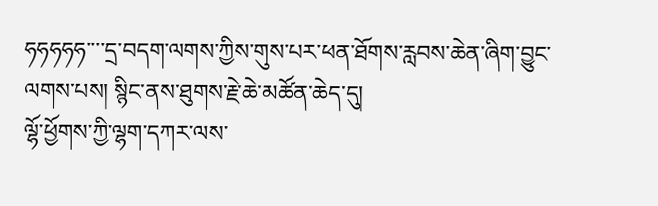ཧཧཧཧཧ་་་་དྲ་བདག་ལགས་ཀྱིས་གུས་པར་ཕན་ཐོགས་རླབས་ཆེན་ཞིག་བྱུང་ལགས་པས། སྙིང་ནས་ཐུགས་རྗེ་ཆེ་མཚོན་ཆེད་དུ།
ལྷོ་ཕྱོགས་ཀྱི་ལྷག་དཀར་ལས་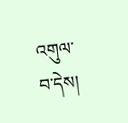འགུལ་བ་དེས།